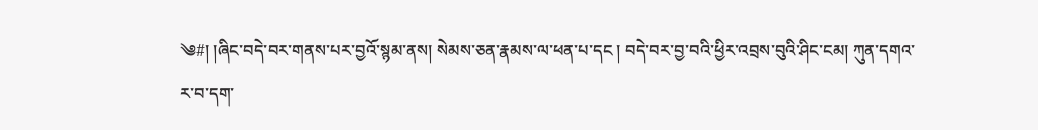༄#། །ཞིང་བདེ་བར་གནས་པར་བྱའོ་སྙམ་ནས། སེམས་ཅན་རྣམས་ལ་ཕན་པ་དང ། བདེ་བར་བྱ་བའི་ཕྱིར་འབྲས་བུའི་ཤིང་ངམ། ཀུན་དགའ་ར་བ་དག་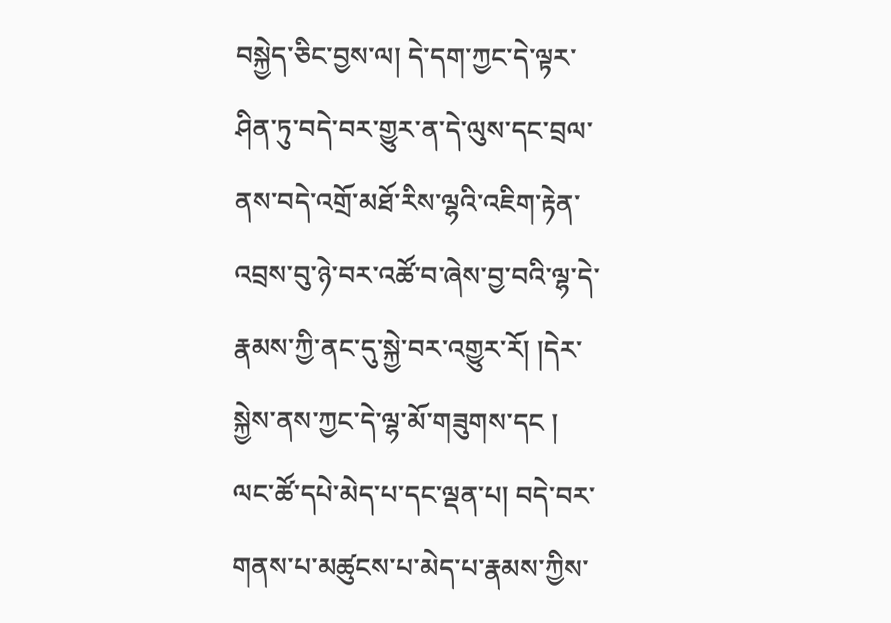བསྐྱེད་ཅིང་བྱས་ལ། དེ་དག་ཀྱང་དེ་ལྟར་ཤིན་ཏུ་བདེ་བར་གྱུར་ན་དེ་ལུས་དང་བྲལ་ནས་བདེ་འགྲོ་མཐོ་རིས་ལྷའི་འཇིག་རྟེན་འབྲས་བུ་ཉེ་བར་འཚོ་བ་ཞེས་བྱ་བའི་ལྷ་དེ་རྣམས་ཀྱི་ནང་དུ་སྐྱེ་བར་འགྱུར་རོ། །དེར་སྐྱེས་ནས་ཀྱང་དེ་ལྷ་མོ་གཟུགས་དང ། ལང་ཚོ་དཔེ་མེད་པ་དང་ལྡན་པ། བདེ་བར་གནས་པ་མཚུངས་པ་མེད་པ་རྣམས་ཀྱིས་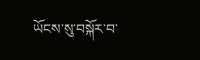ཡོངས་སུ་བསྐོར་བ་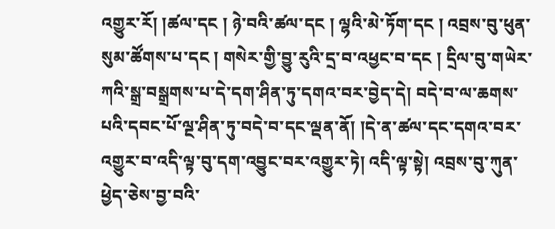འགྱུར་རོ། །ཚལ་དང ། ཉེ་བའི་ཚལ་དང ། ལྷའི་མེ་ཏོག་དང ། འབྲས་བུ་ཕུན་སུམ་ཚོགས་པ་དང ། གསེར་གྱི་བྱུ་རུའི་དྲ་བ་འཕྱང་བ་དང ། དྲིལ་བུ་གཡེར་ཀའི་སྒྲ་བསྒྲགས་པ་དེ་དག་ཤིན་ཏུ་དགའ་བར་བྱེད་དེ། བདེ་བ་ལ་ཆགས་པའི་དབང་པོ་ལྔ་ཤིན་ཏུ་བདེ་བ་དང་ལྡན་ནོ། །དེ་ན་ཚལ་དང་དགའ་བར་འགྱུར་བ་འདི་ལྟ་བུ་དག་འབྱུང་བར་འགྱུར་ཏེ། འདི་ལྟ་སྟེ། འབྲས་བུ་ཀུན་ཕྱེད་ཅེས་བྱ་བའི་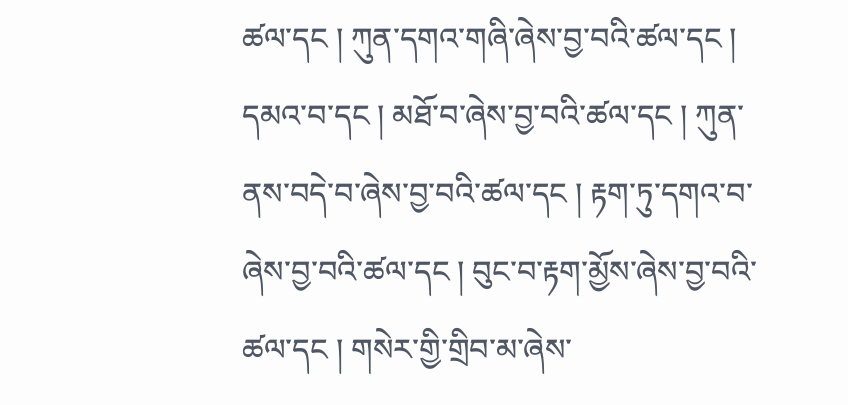ཚལ་དང ། ཀུན་དགའ་གཞི་ཞེས་བྱ་བའི་ཚལ་དང ། དམའ་བ་དང ། མཐོ་བ་ཞེས་བྱ་བའི་ཚལ་དང ། ཀུན་ནས་བདེ་བ་ཞེས་བྱ་བའི་ཚལ་དང ། རྟག་ཏུ་དགའ་བ་ཞེས་བྱ་བའི་ཚལ་དང ། བུང་བ་རྟག་མྱོས་ཞེས་བྱ་བའི་ཚལ་དང ། གསེར་གྱི་གྲིབ་མ་ཞེས་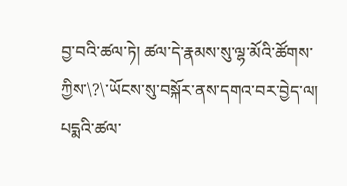བྱ་བའི་ཚལ་ཏེ། ཚལ་དེ་རྣམས་སུ་ལྷ་མོའི་ཚོགས་
ཀྱིས་\?\་ཡོངས་སུ་བསྐོར་ནས་དགའ་བར་བྱེད་ལ། པདྨའི་ཚལ་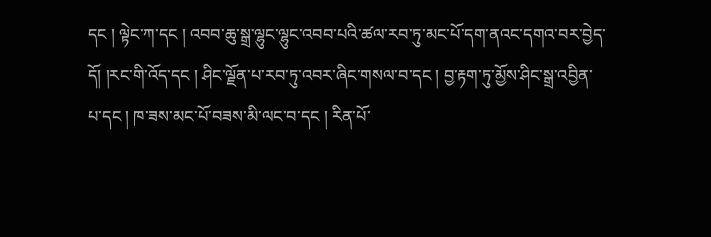དང ། ལྟེང་ཀ་དང ། འབབ་ཆུ་སྒྲ་ལྷུང་ལྷུང་འབབ་པའི་ཚལ་རབ་ཏུ་མང་པོ་དག་ནའང་དགའ་བར་བྱེད་དོ། །རང་གི་འོད་དང ། ཤིང་ལྗོན་པ་རབ་ཏུ་འབར་ཞིང་གསལ་བ་དང ། བྱ་རྟག་ཏུ་མྱོས་ཤིང་སྒྲ་འབྱིན་པ་དང ། ཁ་ཟས་མང་པོ་བཟས་མི་ལང་བ་དང ། རིན་པོ་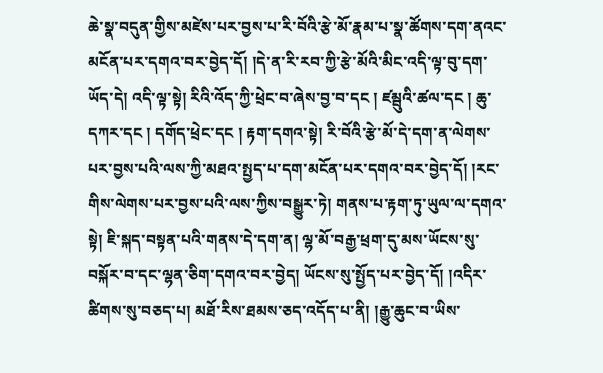ཆེ་སྣ་བདུན་གྱིས་མཛེས་པར་བྱས་པ་རི་བོའི་རྩེ་མོ་རྣམ་པ་སྣ་ཚོགས་དག་ནའང་མངོན་པར་དགའ་བར་བྱེད་དོ། །དེ་ན་རི་རབ་ཀྱི་རྩེ་མོའི་མིང་འདི་ལྟ་བུ་དག་ཡོད་དེ། འདི་ལྟ་སྟེ། རིའི་འོད་ཀྱི་ཕྲེང་བ་ཞེས་བྱ་བ་དང ། ཛམྦུའི་ཚལ་དང ། ཆུ་དཀར་དང ། དགོད་ཕྲེང་དང ། རྟག་དགའ་སྟེ། རི་བོའི་རྩེ་མོ་དེ་དག་ན་ལེགས་པར་བྱས་པའི་ལས་ཀྱི་མཐའ་སྤྱད་པ་དག་མངོན་པར་དགའ་བར་བྱེད་དོ། །རང་གིས་ལེགས་པར་བྱས་པའི་ལས་ཀྱིས་བསྒྱུར་ཏེ། གནས་པ་རྟག་ཏུ་ཡུལ་ལ་དགའ་སྟེ། ཇི་སྐད་བསྟན་པའི་གནས་དེ་དག་ན། ལྷ་མོ་བརྒྱ་ཕྲག་དུ་མས་ཡོངས་སུ་བསྐོར་བ་དང་ལྷན་ཅིག་དགའ་བར་བྱེད། ཡོངས་སུ་སྤྱོད་པར་བྱེད་དོ། །འདིར་ཚིགས་སུ་བཅད་པ། མཐོ་རིས་ཐམས་ཅད་འདོད་པ་ནི། །རྒྱུ་ཆུང་བ་ཡིས་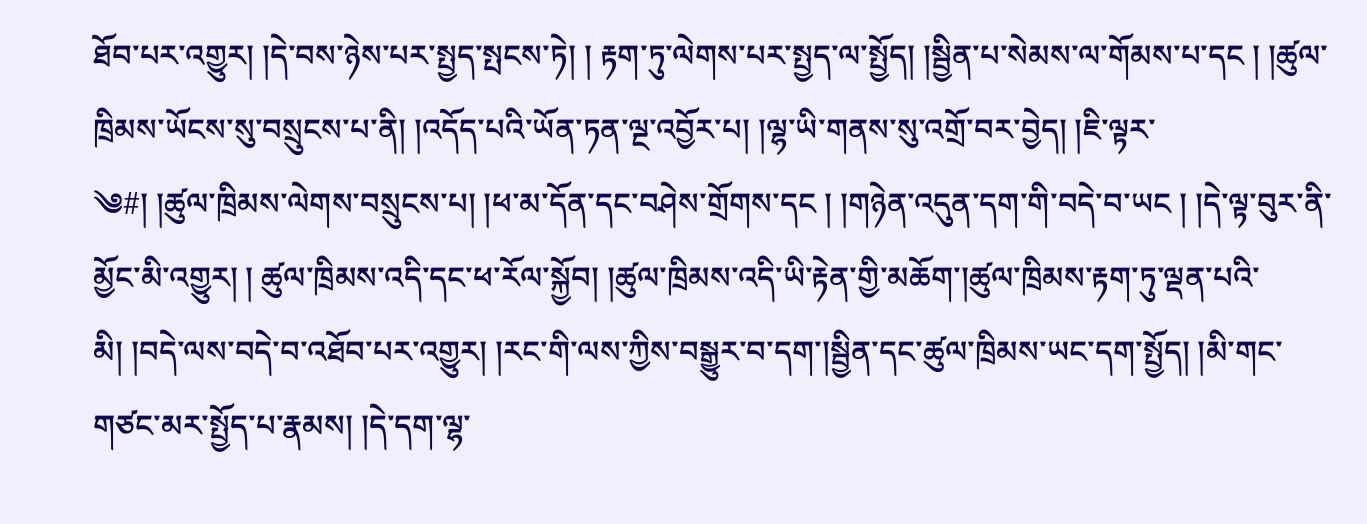ཐོབ་པར་འགྱུར། །དེ་བས་ཉེས་པར་སྤྱད་སྤངས་ཏེ། ། རྟག་ཏུ་ལེགས་པར་སྤྱད་ལ་སྤྱོད། །སྦྱིན་པ་སེམས་ལ་གོམས་པ་དང ། །ཚུལ་ཁྲིམས་ཡོངས་སུ་བསྲུངས་པ་ནི། །འདོད་པའི་ཡོན་ཏན་ལྔ་འབྱོར་པ། །ལྷ་ཡི་གནས་སུ་འགྲོ་བར་བྱེད། །ཇི་ལྟར་
༄#། །ཚུལ་ཁྲིམས་ལེགས་བསྲུངས་པ། །ཕ་མ་དོན་དང་བཤེས་གྲོགས་དང ། །གཉེན་འདུན་དག་གི་བདེ་བ་ཡང ། །དེ་ལྟ་བུར་ནི་མྱོང་མི་འགྱུར། ། ཚུལ་ཁྲིམས་འདི་དང་ཕ་རོལ་སྐྱོབ། །ཚུལ་ཁྲིམས་འདི་ཡི་རྟེན་གྱི་མཆོག་།ཚུལ་ཁྲིམས་རྟག་ཏུ་ལྡན་པའི་མི། །བདེ་ལས་བདེ་བ་འཐོབ་པར་འགྱུར། །རང་གི་ལས་ཀྱིས་བསྒྱུར་བ་དག་།སྦྱིན་དང་ཚུལ་ཁྲིམས་ཡང་དག་སྤྱོད། །མི་གང་གཙང་མར་སྤྱོད་པ་རྣམས། །དེ་དག་ལྷ་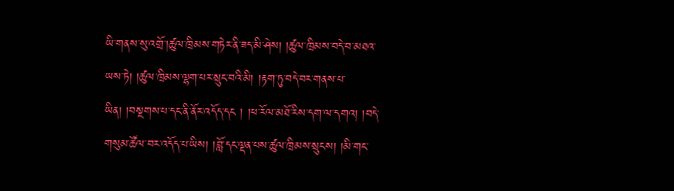ཡི་གནས་སུ་འགྲོ་།ཚུལ་ཁྲིམས་གཏེར་ནི་ཟད་མི་ཤེས། །ཚུལ་ཁྲིམས་བདེ་བ་མཐའ་ཡས་ཏེ། །ཚུལ་ཁྲིམས་ལྷག་པར་སྲུང་བའི་མི། །རྟག་ཏུ་བདེ་བར་གནས་པ་ཡིན། །བསྔགས་པ་དང་ནི་ནོར་འདོད་དང ། །ཕ་རོལ་མཐོ་རིས་དག་ལ་དགའ། །བདེ་གསུམ་ཚོལ་བར་འདོད་པ་ཡིས། །བློ་དང་ལྡན་པས་ཚུལ་ཁྲིམས་སྲུངས། །མི་གང་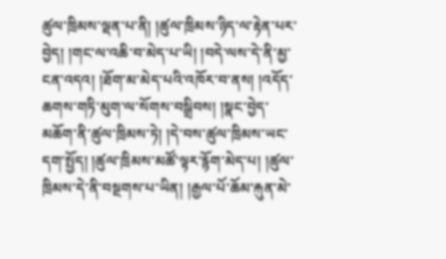ཚུལ་ཁྲིམས་ལྡན་པ་ནི། །ཚུལ་ཁྲིམས་ཉིད་ལ་རྟེན་པར་བྱེད། །གང་ལ་འཆི་བ་མེད་པ་ཡི། །བདེ་ལས་དེ་ནི་མྱ་ངན་འདའ། །ཐོག་མ་མེད་པའི་འཁོར་བ་ནས། །འདོད་ཆགས་གཏི་མུག་ལ་སོགས་བསྒྲིབས། །སྣང་བྱེད་མཆོག་ནི་ཚུལ་ཁྲིམས་ཏེ། །དེ་བས་ཚུལ་ཁྲིམས་ཡང་དག་སྤྱོད། །ཚུལ་ཁྲིམས་མཚོ་ལྟར་རྙོག་མེད་པ། །ཚུལ་ཁྲིམས་དེ་ནི་བསྔགས་པ་ཡིན། །རྒྱལ་པོ་ཆོམ་རྐུན་མེ་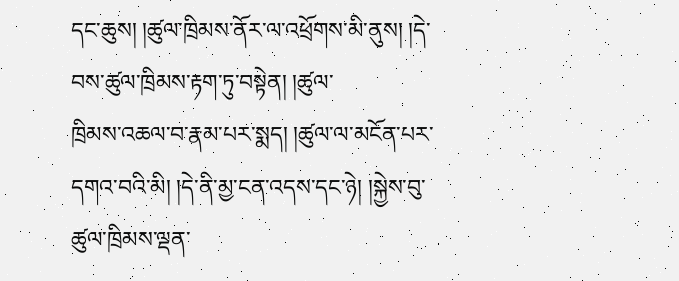དང་ཆུས། །ཚུལ་ཁྲིམས་ནོར་ལ་འཕྲོགས་མི་ནུས། །དེ་བས་ཚུལ་ཁྲིམས་རྟག་ཏུ་བསྟེན། །ཚུལ་
ཁྲིམས་འཆལ་བ་རྣམ་པར་སྨད། །ཚུལ་ལ་མངོན་པར་དགའ་བའི་མི། །དེ་ནི་མྱ་ངན་འདས་དང་ཉེ། །སྐྱེས་བུ་ཚུལ་ཁྲིམས་ལྡན་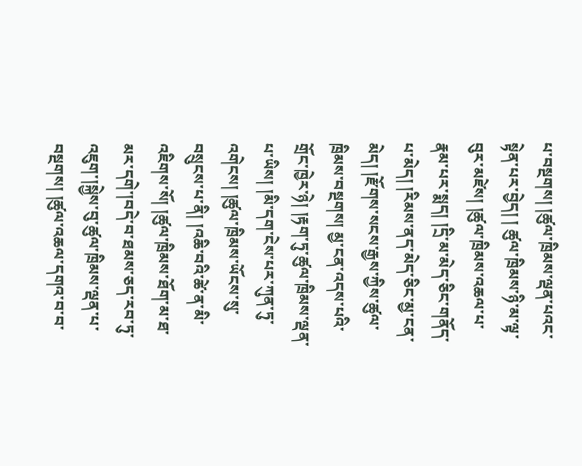པ་བསྔགས། །ཚུལ་ཁྲིམས་ལྡན་པའང་སྟེན་པར་བྱེད། ། ཚུལ་ཁྲིམས་ཉི་མ་ལྟ་བུར་མཛེས། །ཚུལ་ཁྲིམས་འཆལ་པ་རྣམ་པར་སྨད། །དྲི་མ་མེད་ཅིང་གནོད་པ་མེད། །རིམས་ནད་མེད་ཅིང་མྱ་ངན་མེད། །རྫོགས་སངས་རྒྱས་ཀྱིས་ཚུལ་ཁྲིམས་བསྔགས། མྱ་ངན་འདས་པའི་གྲོང་ཁྱེར་ཉེ། །རྟག་ཏུ་ཚུལ་ཁྲིམས་ལྡན་པ་ཡིས། །མི་དག་ངེས་པར་ཀུན་ཏུ་འགེངས། །ཚུལ་ཁྲིམས་ཡོངས་སུ་བསྲུངས་པ་ནི། །འཆི་བའི་ཚེ་ན་མི་འཇིགས་སོ། །ཚུལ་ཁྲིམས་ཐོག་མ་ཐ་མར་དགེ་།བདེ་བ་ཐམས་ཅད་རབ་ཏུ་འཇུག་།སྐྱེས་བུ་ཚུལ་ཁྲིམས་ལྡན་པ་བསྔགས། །ཚུལ་འཆལ་དགའ་བ་བ་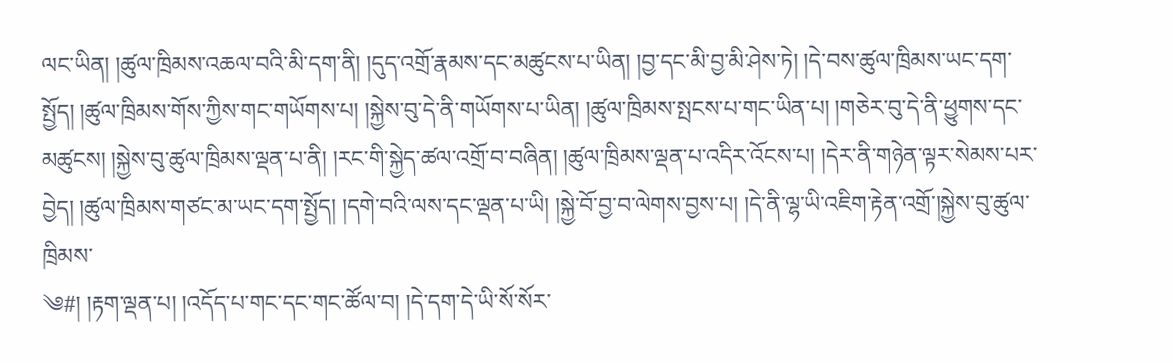ལང་ཡིན། །ཚུལ་ཁྲིམས་འཆལ་བའི་མི་དག་ནི། །དུད་འགྲོ་རྣམས་དང་མཚུངས་པ་ཡིན། །བྱ་དང་མི་བྱ་མི་ཤེས་ཏེ། །དེ་བས་ཚུལ་ཁྲིམས་ཡང་དག་སྤྱོད། །ཚུལ་ཁྲིམས་གོས་ཀྱིས་གང་གཡོགས་པ། །སྐྱེས་བུ་དེ་ནི་གཡོགས་པ་ཡིན། །ཚུལ་ཁྲིམས་སྤངས་པ་གང་ཡིན་པ། །གཅེར་བུ་དེ་ནི་ཕྱུགས་དང་མཚུངས། །སྐྱེས་བུ་ཚུལ་ཁྲིམས་ལྡན་པ་ནི། །རང་གི་སྐྱེད་ཚལ་འགྲོ་བ་བཞིན། །ཚུལ་ཁྲིམས་ལྡན་པ་འདིར་འོངས་པ། །དེར་ནི་གཉེན་ལྟར་སེམས་པར་བྱེད། །ཚུལ་ཁྲིམས་གཙང་མ་ཡང་དག་སྤྱོད། །དགེ་བའི་ལས་དང་ལྡན་པ་ཡི། །སྐྱེ་བོ་བྱ་བ་ལེགས་བྱས་པ། །དེ་ནི་ལྷ་ཡི་འཇིག་རྟེན་འགྲོ་།སྐྱེས་བུ་ཚུལ་ཁྲིམས་
༄#། །རྟག་ལྡན་པ། །འདོད་པ་གང་དང་གང་ཚོལ་བ། །དེ་དག་དེ་ཡི་སོ་སོར་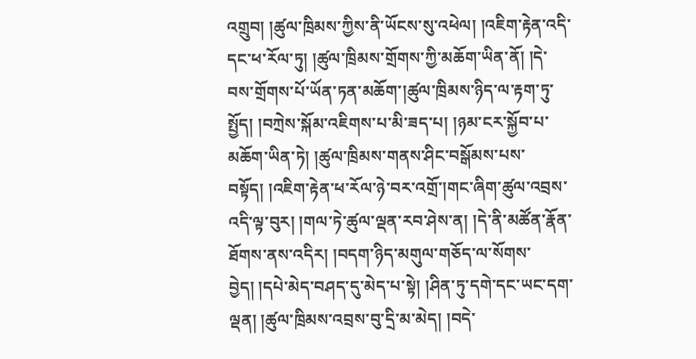འགྲུབ། །ཚུལ་ཁྲིམས་ཀྱིས་ནི་ཡོངས་སུ་འཕེལ། །འཇིག་རྟེན་འདི་དང་ཕ་རོལ་ཏུ། །ཚུལ་ཁྲིམས་གྲོགས་ཀྱི་མཆོག་ཡིན་ནོ། །དེ་བས་གྲོགས་པོ་ཡོན་ཏན་མཆོག་།ཚུལ་ཁྲིམས་ཉིད་ལ་རྟག་ཏུ་སྤྱོད། །བཀྲེས་སྐོམ་འཇིགས་པ་མི་ཟད་པ། །ཉམ་ངར་སྐྱོབ་པ་མཆོག་ཡིན་ཏེ། །ཚུལ་ཁྲིམས་གནས་ཤིང་བསྒོམས་པས་བསྟོད། །འཇིག་རྟེན་ཕ་རོལ་ཉེ་བར་འགྲོ་།གང་ཞིག་ཚུལ་འབྲས་འདི་ལྟ་བུར། །གལ་ཏེ་ཚུལ་ལྡན་རབ་ཤེས་ན། །དེ་ནི་མཚོན་རྣོན་ཐོགས་ནས་འདིར། །བདག་ཉིད་མགུལ་གཅོད་ལ་སོགས་བྱེད། །དཔེ་མེད་བཤད་དུ་མེད་པ་སྟེ། །ཤིན་ཏུ་དགེ་དང་ཡང་དག་ལྡན། །ཚུལ་ཁྲིམས་འབྲས་བུ་དྲི་མ་མེད། །བདེ་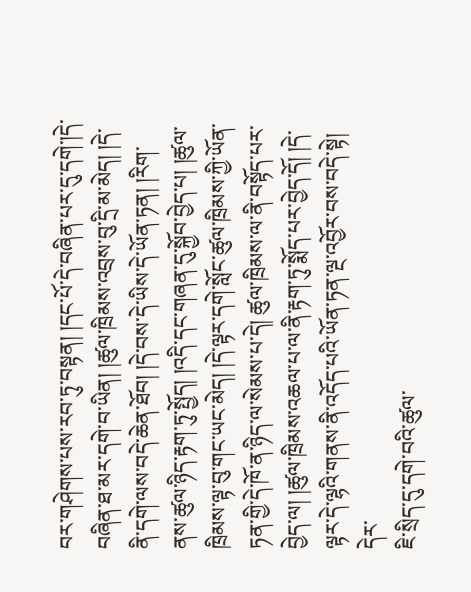བར་གཤེགས་པས་རབ་ཏུ་བསྟན། །དང་པོ་དེ་བཞིན་པར་དུ་དགེ་།དེ་བཞིན་ཐ་མར་དགེ་བ་ཡིན། །ཚུལ་ཁྲིམས་འབྲས་བུ་དྲི་མ་མེད། །དེ་ནི་དགེ་ལས་བདེ་ཆེན་ཐོབ། །དེ་བས་དེ་ཡིས་དེ་ཡོན་ཏན། །རིག་ནས་ཚུལ་ཉིད་རྟག་ཏུ་སྤྱོད། །འདི་དང་གཞན་དུ་སྐྱོབ་བྱེད་པ། །ཚུལ་ཁྲིམས་ལྟ་བུ་གང་ཡང་མེད། །དེ་ལྟར་དགེ་སློང་ཚུལ་ཁྲིམས་ཀྱི་ཡོན་ཏན་གྱི་དེ་ཁོ་ན་ཉིད་ལ་སེམས་པ་དེ། ཚུལ་ཁྲིམས་ལ་ནི་བསྟོད་པར་བྱེད་ལ། །ཚུལ་ཁྲིམས་འཆལ་པ་ལ་ནི་རྟག་ཏུ་སྨོད་པར་བྱེད་དོ། །དེ་ལྟར་དེ་ལྷའི་གནས་ནི་འདོད་པའི་ཡོན་ཏན་ལྔ་འབྱོར་བས་བདེ་སྟེ། དེར་
ཇི་སྲིད་དུ་དགེ་བའི་ཚུལ་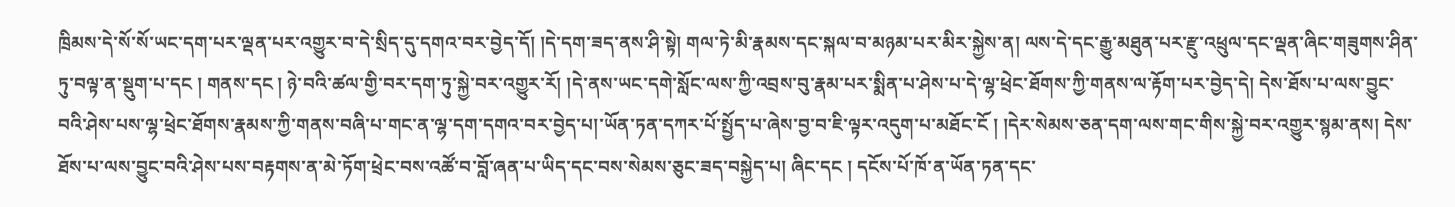ཁྲིམས་དེ་སོ་སོ་ཡང་དག་པར་ལྡན་པར་འགྱུར་བ་དེ་སྲིད་དུ་དགའ་བར་བྱེད་དོ། །དེ་དག་ཟད་ནས་ཤི་སྟེ། གལ་ཏེ་མི་རྣམས་དང་སྐལ་བ་མཉམ་པར་མིར་སྐྱེས་ན། ལས་དེ་དང་རྒྱུ་མཐུན་པར་རྫུ་འཕྲུལ་དང་ལྡན་ཞིང་གཟུགས་ཤིན་ཏུ་བལྟ་ན་སྡུག་པ་དང ། གནས་དང ། ཉེ་བའི་ཚལ་གྱི་བར་དག་ཏུ་སྐྱེ་བར་འགྱུར་རོ། །དེ་ནས་ཡང་དགེ་སློང་ལས་ཀྱི་འབྲས་བུ་རྣམ་པར་སྨིན་པ་ཤེས་པ་དེ་ལྷ་ཕྲེང་ཐོགས་ཀྱི་གནས་ལ་རྟོག་པར་བྱེད་དེ། དེས་ཐོས་པ་ལས་བྱུང་བའི་ཤེས་པས་ལྷ་ཕྲེང་ཐོགས་རྣམས་ཀྱི་གནས་བཞི་པ་གང་ན་ལྷ་དག་དགའ་བར་བྱེད་པ།་ཡོན་ཏན་དཀར་པོ་སྤྱོད་པ་ཞེས་བྱ་བ་ཇི་ལྟར་འདུག་པ་མཐོང་ངོ ། །དེར་སེམས་ཅན་དག་ལས་གང་གིས་སྐྱེ་བར་འགྱུར་སྙམ་ནས། དེས་ཐོས་པ་ལས་བྱུང་བའི་ཤེས་པས་བརྟགས་ན་མེ་ཏོག་ཕྲེང་བས་འཚོ་བ་བློ་ཞན་པ་ཡིད་དང་བས་སེམས་ཅུང་ཟད་བསྐྱེད་པ། ཞིང་དང ། དངོས་པོ་ཁོ་ན་ཡོན་ཏན་དང་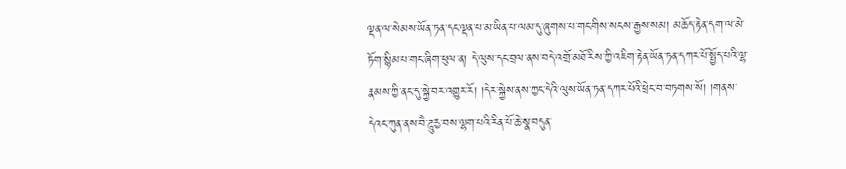ལྡན་ལ་སེམས་ཡོན་ཏན་དང་ལྡན་པ་མ་ཡིན་པ་ལམ་དུ་ཞུགས་པ་གང་གིས་སངས་རྒྱས་སམ། མཆོད་རྟེན་དག་ལ་མེ་ཏོག་སྙིམ་པ་གང་ཞིག་ཕུལ་ན། དེ་ལུས་དང་བྲལ་ནས་བདེ་འགྲོ་མཐོ་རིས་ཀྱི་འཇིག་རྟེན་ཡོན་ཏན་དཀར་པོ་སྤྱོད་པའི་ལྷ་རྣམས་ཀྱི་ནང་དུ་སྐྱེ་བར་འགྱུར་རོ། །དེར་སྐྱེས་ནས་ཀྱང་དེའི་ལུས་ཡོན་ཏན་དཀར་པོའི་ཕྲེང་བ་བཏགས་སོ། །གནས་དེའང་ཀུན་ནས་བཻ་ཌཱུརྱ་བས་ལྷག་པའི་རིན་པོ་ཆེ་སྣ་བདུན་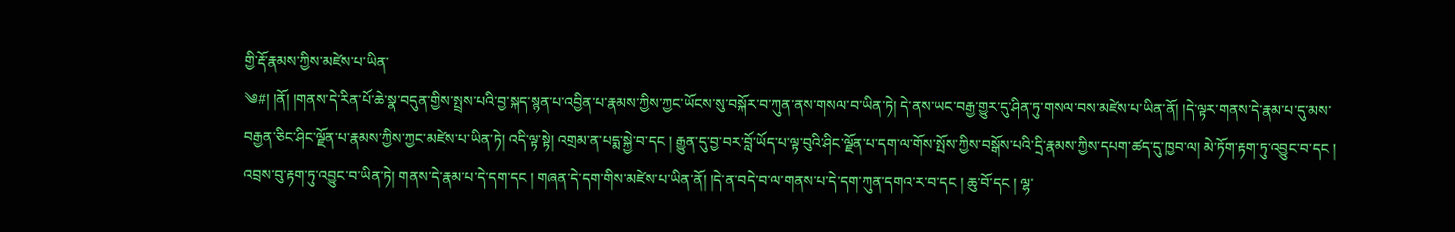གྱི་རྡོ་རྣམས་ཀྱིས་མཛེས་པ་ཡིན་
༄#། །ནོ། །གནས་དེ་རིན་པོ་ཆེ་སྣ་བདུན་གྱིས་སྤྲས་པའི་བྱ་སྐད་སྙན་པ་འབྱིན་པ་རྣམས་ཀྱིས་ཀྱང་ཡོངས་སུ་བསྐོར་བ་ཀུན་ནས་གསལ་བ་ཡིན་ཏེ། དེ་ནས་ཡང་བརྒྱ་གྱུར་དུ་ཤིན་ཏུ་གསལ་བས་མཛེས་པ་ཡིན་ནོ། །དེ་ལྟར་གནས་དེ་རྣམ་པ་དུ་མས་བརྒྱན་ཅིང་ཤིང་ལྗོན་པ་རྣམས་ཀྱིས་ཀྱང་མཛེས་པ་ཡིན་ཏེ། འདི་ལྟ་སྟེ། འགྲམ་ན་པདྨ་སྐྱེ་བ་དང ། རྒྱུན་དུ་བྱ་བར་བློ་ཡོད་པ་ལྟ་བུའི་ཤིང་ལྗོན་པ་དག་ལ་གོས་སྤོས་ཀྱིས་བསྒོས་པའི་དྲི་རྣམས་ཀྱིས་དཔག་ཚད་དུ་ཁྱབ་ལ། མེ་ཏོག་རྟག་ཏུ་འབྱུང་བ་དང ། འབྲས་བུ་རྟག་ཏུ་འབྱུང་བ་ཡིན་ཏེ། གནས་དེ་རྣམ་པ་དེ་དག་དང ། གཞན་དེ་དག་གིས་མཛེས་པ་ཡིན་ནོ། །དེ་ན་བདེ་བ་ལ་གནས་པ་དེ་དག་ཀུན་དགའ་ར་བ་དང ། ཆུ་བོ་དང ། ལྷ་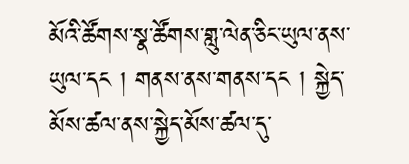མོའི་ཚོགས་སྣ་ཚོགས་གླུ་ལེན་ཅིང་ཡུལ་ནས་ཡུལ་དང ། གནས་ནས་གནས་དང ། སྐྱེད་མོས་ཚལ་ནས་སྐྱེད་མོས་ཚལ་དུ་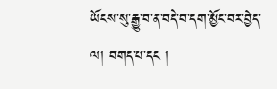ཡོངས་སུ་རྒྱུ་བ་ན་བདེ་བ་དག་མྱོང་བར་བྱེད་ལ། བགད་པ་དང །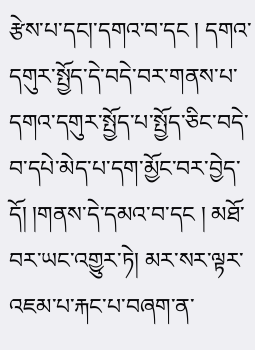རྩེས་པ་དང།་དགའ་བ་དང ། དགའ་དགུར་སྤྱོད་དེ་བདེ་བར་གནས་པ་དགའ་དགུར་སྤྱོད་པ་སྤྱོད་ཅིང་བདེ་བ་དཔེ་མེད་པ་དག་མྱོང་བར་བྱེད་དོ། །གནས་དེ་དམའ་བ་དང ། མཐོ་བར་ཡང་འགྱུར་ཏེ། མར་སར་ལྟར་འཇམ་པ་རྐང་པ་བཞག་ན་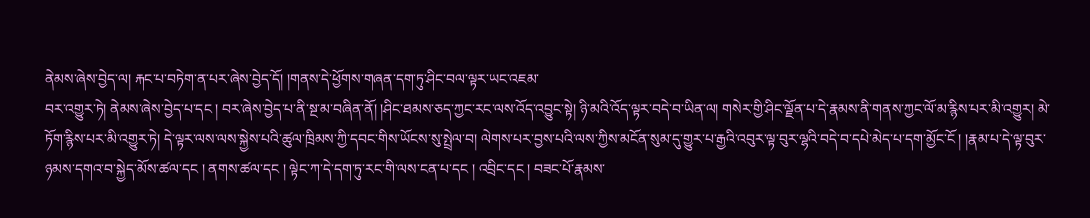ནེམས་ཞེས་བྱེད་ལ། རྐང་པ་བཏེག་ན་པར་ཞེས་བྱེད་དོ། །གནས་དེ་ཕྱོགས་གཞན་དག་ཏུ་ཤིང་བལ་ལྟར་ཡང་འཇམ་
བར་འགྱུར་ཏེ། ནེམས་ཞེས་བྱེད་པ་དང ། བར་ཞེས་བྱེད་པ་ནི་སྔ་མ་བཞིན་ནོ། །ཤིང་ཐམས་ཅད་ཀྱང་རང་ལས་འོད་འབྱུང་སྟེ། ཉི་མའི་འོད་ལྟར་བདེ་བ་ཡིན་ལ། གསེར་གྱི་ཤིང་ལྗོན་པ་དེ་རྣམས་ནི་གནས་ཀྱང་ལོ་མ་རྙིས་པར་མི་འགྱུར། མེ་ཏོག་རྙིས་པར་མི་འགྱུར་ཏེ། དེ་ལྟར་ལས་ལས་སྐྱེས་པའི་ཚུལ་ཁྲིམས་ཀྱི་དབང་གིས་ཡོངས་སུ་སྤྲེལ་བ། ལེགས་པར་བྱས་པའི་ལས་ཀྱིས་མངོན་སུམ་དུ་གྱུར་པ་རྒྱའི་འབུར་ལྟ་བུར་ལྷའི་བདེ་བ་དཔེ་མེད་པ་དག་མྱོང་ངོ ། །རྣམ་པ་དེ་ལྟ་བུར་ཉམས་དགའ་བ་སྐྱེད་མོས་ཚལ་དང ། ནགས་ཚལ་དང ། ལྟེང་ཀ་དེ་དག་ཏུ་རང་གི་ལས་ངན་པ་དང ། འབྲིང་དང ། བཟང་པོ་རྣམས་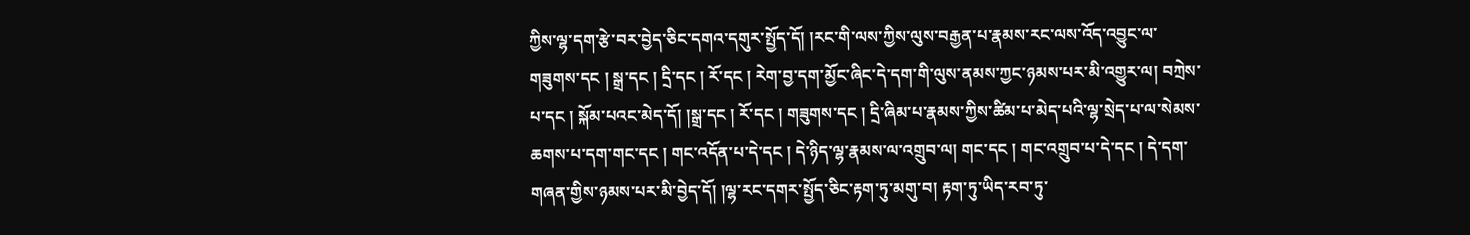ཀྱིས་ལྷ་དག་རྩེ་བར་བྱེད་ཅིང་དགའ་དགུར་སྤྱོད་དོ། །རང་གི་ལས་ཀྱིས་ལུས་བརྒྱན་པ་རྣམས་རང་ལས་འོད་འབྱུང་ལ་གཟུགས་དང ། སྒྲ་དང ། དྲི་དང ། རོ་དང ། རེག་བྱ་དག་མྱོང་ཞིང་དེ་དག་གི་ལུས་ནམས་ཀྱང་ཉམས་པར་མི་འགྱུར་ལ། བཀྲེས་པ་དང ། སྐོམ་པའང་མེད་དོ། །སྒྲ་དང ། རོ་དང ། གཟུགས་དང ། དྲི་ཞིམ་པ་རྣམས་ཀྱིས་ཚིམ་པ་མེད་པའི་ལྷ་སྲེད་པ་ལ་སེམས་ཆགས་པ་དག་གང་དང ། གང་འདོན་པ་དེ་དང ། དེ་ཉིད་ལྷ་རྣམས་ལ་འགྲུབ་ལ། གང་དང ། གང་འགྲུབ་པ་དེ་དང ། དེ་དག་གཞན་གྱིས་ཉམས་པར་མི་བྱེད་དོ། །ལྷ་རང་དགར་སྤྱོད་ཅིང་རྟག་ཏུ་མགུ་བ། རྟག་ཏུ་ཡིད་རབ་ཏུ་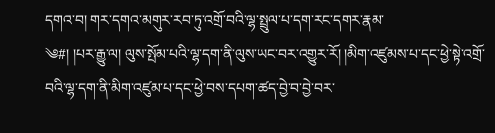དགའ་བ། གར་དགའ་མགུར་རབ་ཏུ་འགྲོ་བའི་ལྷ་སྤྲུལ་པ་དག་རང་དགར་རྣམ་
༄#། །པར་རྒྱུ་ལ། ལུས་སྤོམ་པའི་ལྷ་དག་ནི་ལུས་ཡང་བར་འགྱུར་རོ། །མིག་འཛུམས་པ་དང་ཕྱེ་སྟེ་འགྲོ་བའི་ལྷ་དག་ནི་མིག་འཛུམ་པ་དང་ཕྱེ་བས་དཔག་ཚད་བྱེ་བ་བྱེ་བར་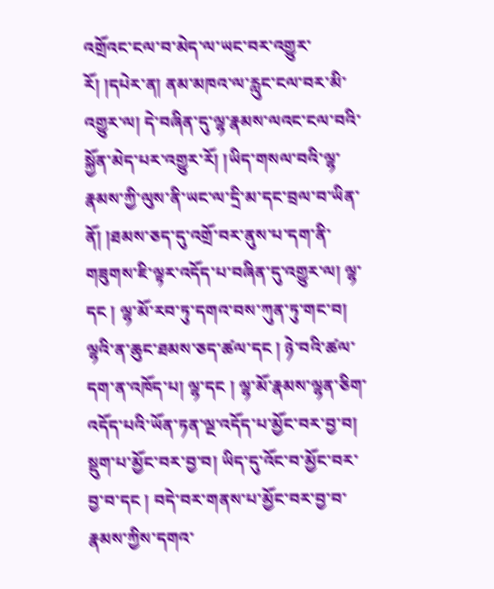འགྲོའང་ངལ་བ་མེད་ལ་ཡང་བར་འགྱུར་རོ། །དཔེར་ན། ནམ་མཁའ་ལ་རླུང་ངལ་བར་མི་འགྱུར་ལ། དེ་བཞིན་དུ་ལྷ་རྣམས་ལའང་ངལ་བའི་སྐྱོན་མེད་པར་འགྱུར་རོ། །ཡིད་གསལ་བའི་ལྷ་རྣམས་ཀྱི་ལུས་ནི་ཡང་ལ་དྲི་མ་དང་བྲལ་བ་ཡིན་ནོ། །ཐམས་ཅད་དུ་འགྲོ་བར་ནུས་པ་དག་ནི་གཟུགས་ཇི་ལྟར་འདོད་པ་བཞིན་དུ་འགྱུར་ལ། ལྷ་དང ། ལྷ་མོ་རབ་ཏུ་དགའ་བས་ཀུན་ཏུ་གང་བ། ལྷའི་ན་ཆུང་ཐམས་ཅད་ཚལ་དང ། ཉེ་བའི་ཚལ་དག་ན་འཁོད་པ། ལྷ་དང ། ལྷ་མོ་རྣམས་ལྷན་ཅིག་འདོད་པའི་ཡོན་ཏན་ལྔ་འདོད་པ་མྱོང་བར་བྱ་བ། སྡུག་པ་མྱོང་བར་བྱ་བ། ཡིད་དུ་འོང་བ་མྱོང་བར་བྱ་བ་དང ། བདེ་བར་གནས་པ་མྱོང་བར་བྱ་བ་རྣམས་ཀྱིས་དགའ་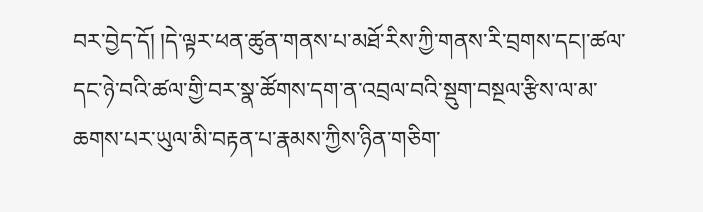བར་བྱེད་དོ། །དེ་ལྟར་ཕན་ཚུན་གནས་པ་མཐོ་རིས་ཀྱི་གནས་རི་བྲགས་དང།་ཚལ་དང་ཉེ་བའི་ཚལ་གྱི་བར་སྣ་ཚོགས་དག་ན་འབྲལ་བའི་སྡུག་བསྔལ་རྩིས་ལ་མ་ཆགས་པར་ཡུལ་མི་བརྟན་པ་རྣམས་ཀྱིས་ཉིན་གཅིག་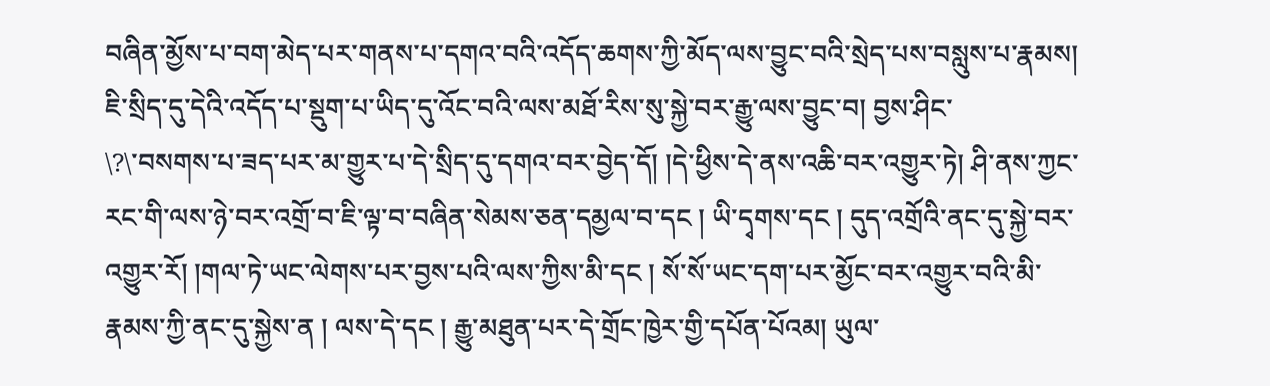བཞིན་མྱོས་པ་བག་མེད་པར་གནས་པ་དགའ་བའི་འདོད་ཆགས་ཀྱི་མོད་ལས་བྱུང་བའི་སྲེད་པས་བསླུས་པ་རྣམས། ཇི་སྲིད་དུ་དེའི་འདོད་པ་སྡུག་པ་ཡིད་དུ་འོང་བའི་ལས་མཐོ་རིས་སུ་སྐྱེ་བར་རྒྱུ་ལས་བྱུང་བ། བྱས་ཤིང་
\?\་བསགས་པ་ཟད་པར་མ་གྱུར་པ་དེ་སྲིད་དུ་དགའ་བར་བྱེད་དོ། །དེ་ཕྱིས་དེ་ནས་འཆི་བར་འགྱུར་ཏེ། ཤི་ནས་ཀྱང་རང་གི་ལས་ཉེ་བར་འགྲོ་བ་ཇི་ལྟ་བ་བཞིན་སེམས་ཅན་དམྱལ་བ་དང ། ཡི་དྭགས་དང ། དུད་འགྲོའི་ནང་དུ་སྐྱེ་བར་འགྱུར་རོ། །གལ་ཏེ་ཡང་ལེགས་པར་བྱས་པའི་ལས་ཀྱིས་མི་དང ། སོ་སོ་ཡང་དག་པར་མྱོང་བར་འགྱུར་བའི་མི་རྣམས་ཀྱི་ནང་དུ་སྐྱེས་ན ། ལས་དེ་དང ། རྒྱུ་མཐུན་པར་དེ་གྲོང་ཁྱེར་གྱི་དཔོན་པོའམ། ཡུལ་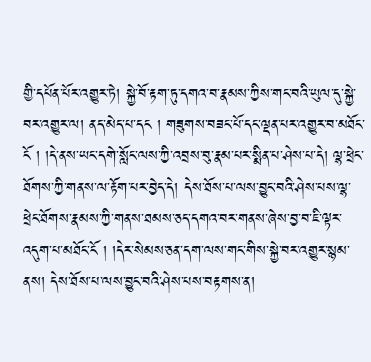གྱི་དཔོན་པོར་འགྱུར་ཏེ། སྐྱེ་བོ་རྟག་ཏུ་དགའ་བ་རྣམས་ཀྱིས་གང་བའི་ཡུལ་དུ་སྐྱེ་བར་འགྱུར་ལ། ནད་མེད་པ་དང ། གཟུགས་བཟང་པོ་དང་ལྡན་པར་འགྱུར་བ་མཐོང་ངོ ། །དེ་ནས་ཡང་དགེ་སློང་ལས་ཀྱི་འབྲས་བུ་རྣམ་པར་སྨིན་པ་ཤེས་པ་དེ། ལྷ་ཕྲེང་ཐོགས་ཀྱི་གནས་ལ་རྟོག་པར་བྱེད་དེ། དེས་ཐོས་པ་ལས་བྱུང་བའི་ཤེས་པས་ལྷ་ཕྲེང་ཐོགས་རྣམས་ཀྱི་གནས་ཐམས་ཅད་དགའ་བར་གནས་ཞེས་བྱ་བ་ཇི་ལྟར་འདུག་པ་མཐོང་ངོ ། །དེར་སེམས་ཅན་དག་ལས་གང་གིས་སྐྱེ་བར་འགྱུར་སྙམ་ནས། དེས་ཐོས་པ་ལས་བྱུང་བའི་ཤེས་པས་བརྟགས་ན།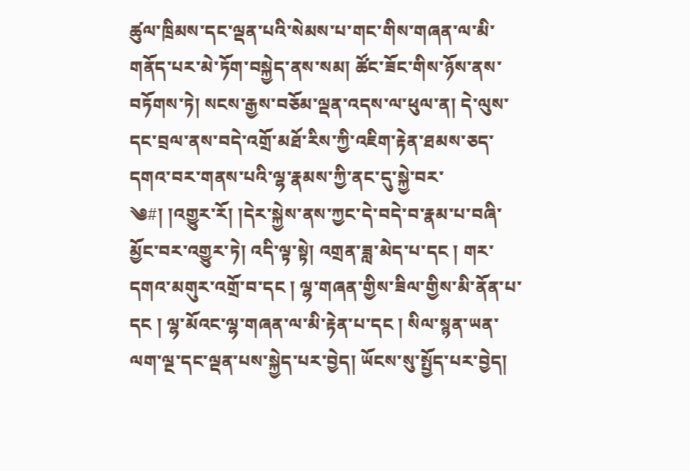ཚུལ་ཁྲིམས་དང་ལྡན་པའི་སེམས་པ་གང་གིས་གཞན་ལ་མི་གནོད་པར་མེ་ཏོག་བསྐྱེད་ནས་སམ། ཚོང་ཟོང་གིས་ཉོས་ནས་བཏོགས་ཏེ། སངས་རྒྱས་བཅོམ་ལྡན་འདས་ལ་ཕུལ་ན། དེ་ལུས་དང་བྲལ་ནས་བདེ་འགྲོ་མཐོ་རིས་ཀྱི་འཇིག་རྟེན་ཐམས་ཅད་དགའ་བར་གནས་པའི་ལྷ་རྣམས་ཀྱི་ནང་དུ་སྐྱེ་བར་
༄#། །འགྱུར་རོ། །དེར་སྐྱེས་ནས་ཀྱང་དེ་བདེ་བ་རྣམ་པ་བཞི་མྱོང་བར་འགྱུར་ཏེ། འདི་ལྟ་སྟེ། འགྲན་ཟླ་མེད་པ་དང ། གར་དགའ་མགུར་འགྲོ་བ་དང ། ལྷ་གཞན་གྱིས་ཟིལ་གྱིས་མི་ནོན་པ་དང ། ལྷ་མོའང་ལྷ་གཞན་ལ་མི་རྟེན་པ་དང ། སིལ་སྙན་ཡན་ལག་ལྔ་དང་ལྡན་པས་སྐྱེད་པར་བྱེད། ཡོངས་སུ་སྤྱོད་པར་བྱེད།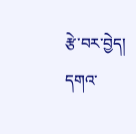རྩེ་བར་བྱེད། དགའ་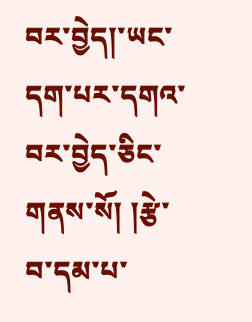བར་བྱེད།་ཡང་དག་པར་དགའ་བར་བྱེད་ཅིང་གནས་སོ། །རྩེ་བ་དམ་པ་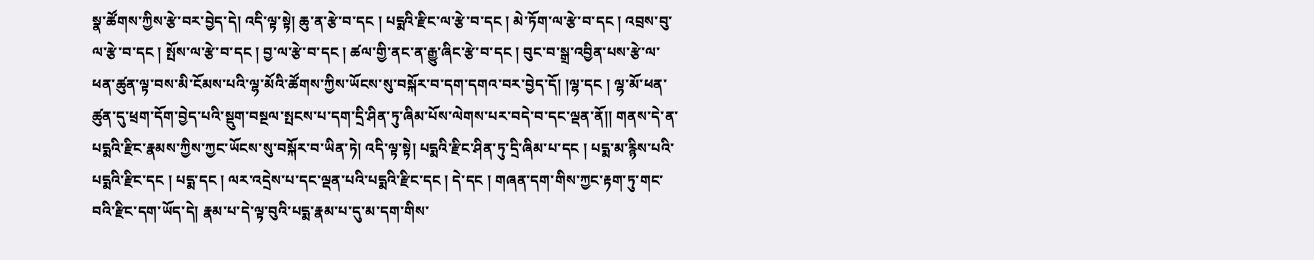སྣ་ཚོགས་ཀྱིས་རྩེ་བར་བྱེད་དེ། འདི་ལྟ་སྟེ། ཆུ་ན་རྩེ་བ་དང ། པདྨའི་རྫིང་ལ་རྩེ་བ་དང ། མེ་ཏོག་ལ་རྩེ་བ་དང ། འབྲས་བུ་ལ་རྩེ་བ་དང ། སྤོས་ལ་རྩེ་བ་དང ། བྱ་ལ་རྩེ་བ་དང ། ཚལ་གྱི་ནང་ན་རྒྱུ་ཞིང་རྩེ་བ་དང ། བུང་བ་སྒྲ་འབྱིན་པས་རྩེ་ལ་ཕན་ཚུན་ལྟ་བས་མི་ངོམས་པའི་ལྷ་མོའི་ཚོགས་ཀྱིས་ཡོངས་སུ་བསྐོར་བ་དག་དགའ་བར་བྱེད་དོ། །ལྷ་དང ། ལྷ་མོ་ཕན་ཚུན་དུ་ཕྲག་དོག་བྱེད་པའི་སྡུག་བསྔལ་སྤངས་པ་དག་དྲི་ཤིན་ཏུ་ཞིམ་པོས་ལེགས་པར་བདེ་བ་དང་ལྡན་ནོ།། གནས་དེ་ན་པདྨའི་རྫིང་རྣམས་ཀྱིས་ཀྱང་ཡོངས་སུ་བསྐོར་བ་ཡིན་ཏེ། འདི་ལྟ་སྟེ། པདྨའི་རྫིང་ཤིན་ཏུ་དྲི་ཞིམ་པ་དང ། པདྨ་མ་རྙིས་པའི་པདྨའི་རྫིང་དང ། པདྨ་དང ། ལར་འདྲེས་པ་དང་ལྡན་པའི་པདྨའི་རྫིང་དང ། དེ་དང ། གཞན་དག་གིས་ཀྱང་རྟག་ཏུ་གང་བའི་རྫིང་དག་ཡོད་དེ། རྣམ་པ་དེ་ལྟ་བུའི་པདྨ་རྣམ་པ་དུ་མ་དག་གིས་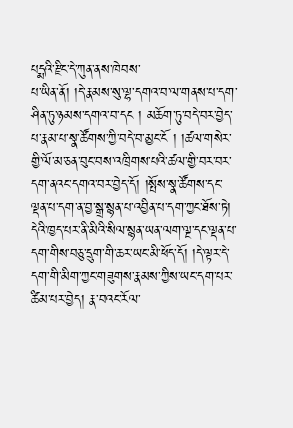པདྨའི་རྫིང་དེ་ཀུན་ནས་ཁེབས་
པ་ཡིན་ནོ། །དེ་རྣམས་སུ་ལྷ་དགའ་བ་ལ་གནས་པ་དག་ཤིན་ཏུ་ཉམས་དགའ་བ་དང ། མཆོག་ཏུ་བདེ་བར་བྱེད་པ་རྣམ་པ་སྣ་ཚོགས་ཀྱི་བདེ་བ་མྱང་ངོ ། །ཚལ་གསེར་གྱི་ལོ་མ་ཅན་བུང་བས་འཁྲིགས་པའི་ཚལ་གྱི་བར་བར་དག་ནའང་དགའ་བར་བྱེད་དོ། །སྤོས་སྣ་ཚོགས་དང་ལྡན་པ་དག་ན་བྱ་སྒྲ་སྙན་པ་འབྱིན་པ་དག་ཀྱང་ཐོས་ཏེ། དེའི་ཁྱད་པར་ནི་མིའི་སིལ་སྙན་ཡན་ལག་ལྔ་དང་ལྡན་པ་དག་གིས་བཅུ་དྲུག་གི་ཆར་ཡང་མི་ཕོད་དོ། །དེ་ལྟར་དེ་དག་གི་མིག་ཀྱང་གཟུགས་རྣམས་ཀྱིས་ཡང་དག་པར་ཚིམ་པར་བྱེད། རྣ་བའང་རོལ་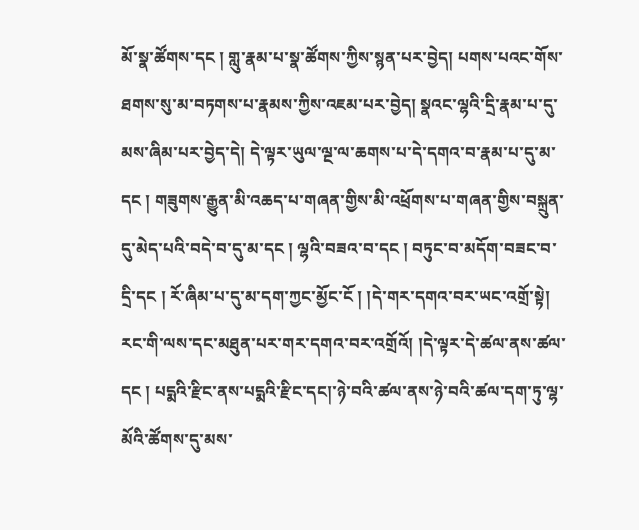མོ་སྣ་ཚོགས་དང ། གླུ་རྣམ་པ་སྣ་ཚོགས་ཀྱིས་སྙན་པར་བྱེད། པགས་པའང་གོས་ཐགས་སུ་མ་བཏགས་པ་རྣམས་ཀྱིས་འཇམ་པར་བྱེད། སྣའང་ལྷའི་དྲི་རྣམ་པ་དུ་མས་ཞིམ་པར་བྱེད་དེ། དེ་ལྟར་ཡུལ་ལྔ་ལ་ཆགས་པ་དེ་དགའ་བ་རྣམ་པ་དུ་མ་དང ། གཟུགས་རྒྱུན་མི་འཆད་པ་གཞན་གྱིས་མི་འཕྲོགས་པ་གཞན་གྱིས་བསྐྲུན་དུ་མེད་པའི་བདེ་བ་དུ་མ་དང ། ལྷའི་བཟའ་བ་དང ། བཏུང་བ་མདོག་བཟང་བ་དྲི་དང ། རོ་ཞིམ་པ་དུ་མ་དག་ཀྱང་མྱོང་ངོ ། །དེ་གར་དགའ་བར་ཡང་འགྲོ་སྟེ། རང་གི་ལས་དང་མཐུན་པར་གར་དགའ་བར་འགྲོའོ། །དེ་ལྟར་དེ་ཚལ་ནས་ཚལ་དང ། པདྨའི་རྫིང་ནས་པདྨའི་རྫིང་དང།་ཉེ་བའི་ཚལ་ནས་ཉེ་བའི་ཚལ་དག་ཏུ་ལྷ་མོའི་ཚོགས་དུ་མས་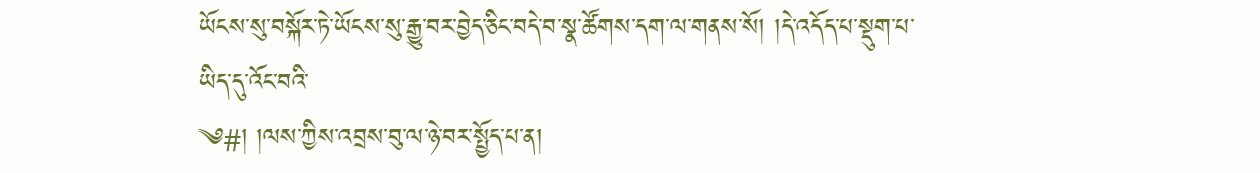ཡོངས་སུ་བསྐོར་ཏེ་ཡོངས་སུ་རྒྱུ་བར་བྱེད་ཅིང་བདེ་བ་སྣ་ཚོགས་དག་ལ་གནས་སོ། །དེ་འདོད་པ་སྡུག་པ་ཡིད་དུ་འོང་བའི་
༄#། །ལས་ཀྱིས་འབྲས་བུ་ལ་ཉེ་བར་སྤྱོད་པ་ན།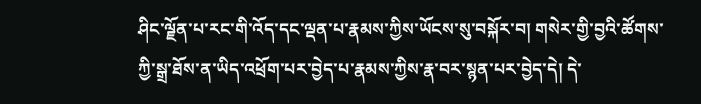ཤིང་ལྗོན་པ་རང་གི་འོད་དང་ལྡན་པ་རྣམས་ཀྱིས་ཡོངས་སུ་བསྐོར་བ། གསེར་གྱི་བྱའི་ཚོགས་ཀྱི་སྒྲ་ཐོས་ན་ཡིད་འཕྲོག་པར་བྱེད་པ་རྣམས་ཀྱིས་རྣ་བར་སྙན་པར་བྱེད་དེ། དེ་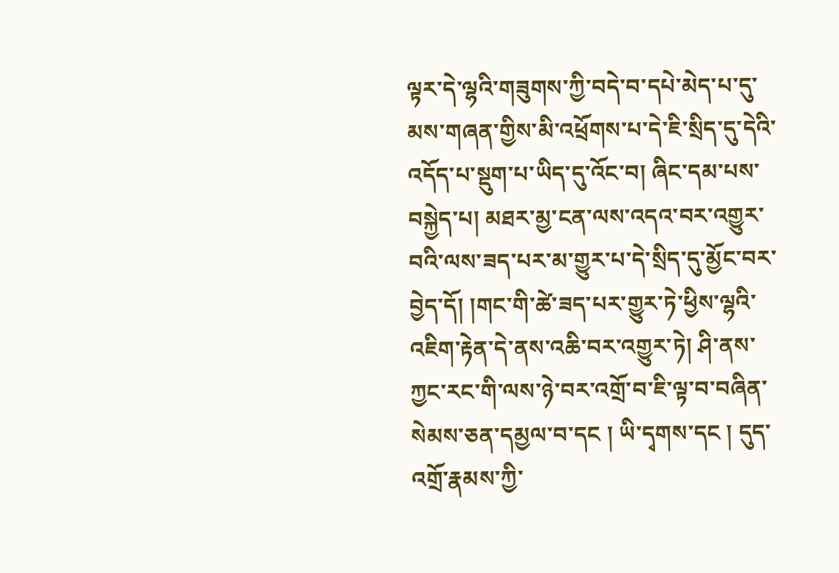ལྟར་དེ་ལྷའི་གཟུགས་ཀྱི་བདེ་བ་དཔེ་མེད་པ་དུ་མས་གཞན་གྱིས་མི་འཕྲོགས་པ་དེ་ཇི་སྲིད་དུ་དེའི་འདོད་པ་སྡུག་པ་ཡིད་དུ་འོང་བ། ཞིང་དམ་པས་བསྐྱེད་པ། མཐར་མྱ་ངན་ལས་འདའ་བར་འགྱུར་བའི་ལས་ཟད་པར་མ་གྱུར་པ་དེ་སྲིད་དུ་མྱོང་བར་བྱེད་དོ། །གང་གི་ཚེ་ཟད་པར་གྱུར་ཏེ་ཕྱིས་ལྷའི་འཇིག་རྟེན་དེ་ནས་འཆི་བར་འགྱུར་ཏེ། ཤི་ནས་ཀྱང་རང་གི་ལས་ཉེ་བར་འགྲོ་བ་ཇི་ལྟ་བ་བཞིན་སེམས་ཅན་དམྱལ་བ་དང ། ཡི་དྭགས་དང ། དུད་འགྲོ་རྣམས་ཀྱི་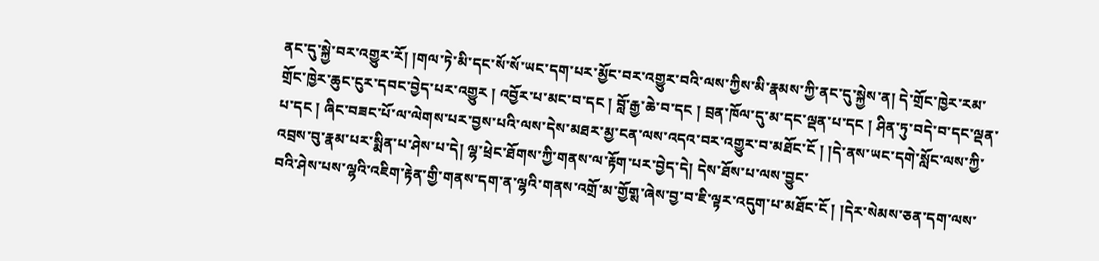ནང་དུ་སྐྱེ་བར་འགྱུར་རོ། །གལ་ཏེ་མི་དང་སོ་སོ་ཡང་དག་པར་མྱོང་བར་འགྱུར་བའི་ལས་ཀྱིས་མི་རྣམས་ཀྱི་ནང་དུ་སྐྱེས་ན། དེ་གྲོང་ཁྱེར་རམ་གྲོང་ཁྱེར་ཆུང་ངུར་དབང་བྱེད་པར་འགྱུར ། འབྱོར་པ་མང་བ་དང ། བློ་རྒྱ་ཆེ་བ་དང ། བྲན་ཁོལ་དུ་མ་དང་ལྡན་པ་དང ། ཤིན་ཏུ་བདེ་བ་དང་ལྡན་པ་དང ། ཞིང་བཟང་པོ་ལ་ལེགས་པར་བྱས་པའི་ལས་དེས་མཐར་མྱ་ངན་ལས་འདའ་བར་འགྱུར་བ་མཐོང་ངོ ། །དེ་ནས་ཡང་དགེ་སློང་ལས་ཀྱི་འབྲས་བུ་རྣམ་པར་སྨིན་པ་ཤེས་པ་དེ། ལྷ་ཕྲེང་ཐོགས་ཀྱི་གནས་ལ་རྟོག་པར་བྱེད་དེ། དེས་ཐོས་པ་ལས་བྱུང་
བའི་ཤེས་པས་ལྷའི་འཇིག་རྟེན་གྱི་གནས་དག་ན་ལྷའི་གནས་འགྲོ་མ་གྱོགྶ་ཞེས་བྱ་བ་ཇི་ལྟར་འདུག་པ་མཐོང་ངོ ། །དེར་སེམས་ཅན་དག་ལས་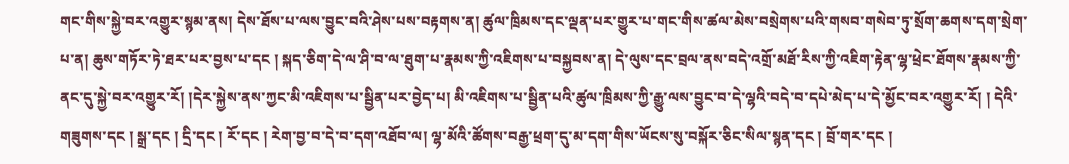གང་གིས་སྐྱེ་བར་འགྱུར་སྙམ་ནས། དེས་ཐོས་པ་ལས་བྱུང་བའི་ཤེས་པས་བརྟགས་ན། ཚུལ་ཁྲིམས་དང་ལྡན་པར་གྱུར་པ་གང་གིས་ཚལ་མེས་བསྲེགས་པའི་གསབ་གསེབ་ཏུ་སྲོག་ཆགས་དག་སྲེག་པ་ན། ཆུས་གཏོར་ཏེ་ཐར་པར་བྱས་པ་དང ། སྐད་ཅིག་དེ་ལ་ཤི་བ་ལ་ཐུག་པ་རྣམས་ཀྱི་འཇིགས་པ་བསྐྱབས་ན། དེ་ལུས་དང་བྲལ་ནས་བདེ་འགྲོ་མཐོ་རིས་ཀྱི་འཇིག་རྟེན་ལྷ་ཕྲེང་ཐོགས་རྣམས་ཀྱི་ནང་དུ་སྐྱེ་བར་འགྱུར་རོ། །དེར་སྐྱེས་ནས་ཀྱང་མི་འཇིགས་པ་སྦྱིན་པར་བྱེད་པ། མི་འཇིགས་པ་སྦྱིན་པའི་ཚུལ་ཁྲིམས་ཀྱི་རྒྱུ་ལས་བྱུང་བ་དེ་ལྷའི་བདེ་བ་དཔེ་མེད་པ་དེ་མྱོང་བར་འགྱུར་རོ། ། དེའི་གཟུགས་དང ། སྒྲ་དང ། དྲི་དང ། རོ་དང ། རེག་བྱ་བ་དེ་བ་དག་འཐོབ་ལ། ལྷ་མོའི་ཚོགས་བརྒྱ་ཕྲག་དུ་མ་དག་གིས་ཡོངས་སུ་བསྐོར་ཅིང་སིལ་སྙན་དང ། བྲོ་གར་དང །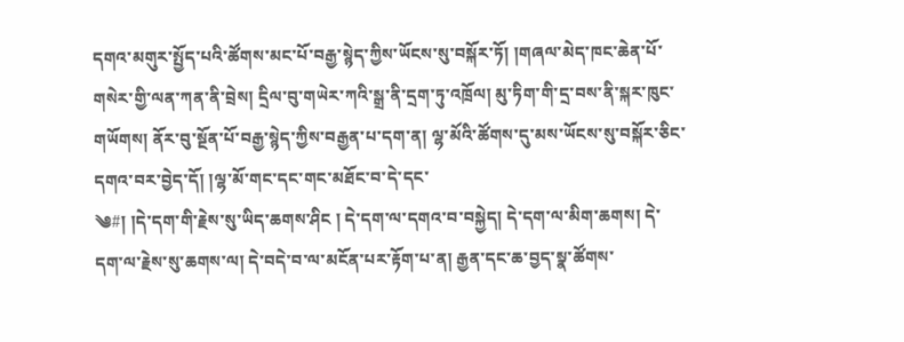དགའ་མགུར་སྤྱོད་པའི་ཚོགས་མང་པོ་བརྒྱ་སྙེད་ཀྱིས་ཡོངས་སུ་བསྐོར་ཏོ། །གཞལ་མེད་ཁང་ཆེན་པོ་གསེར་གྱི་ལན་ཀན་ནི་བྲེས། དྲིལ་བུ་གཡེར་ཀའི་སྒྲ་ནི་དྲག་ཏུ་འཁྲོལ། མུ་ཏིག་གི་དྲ་བས་ནི་སྐར་ཁུང་གཡོགས། ནོར་བུ་སྔོན་པོ་བརྒྱ་སྙེད་ཀྱིས་བརྒྱན་པ་དག་ན། ལྷ་མོའི་ཚོགས་དུ་མས་ཡོངས་སུ་བསྐོར་ཅིང་དགའ་བར་བྱེད་དོ། །ལྷ་མོ་གང་དང་གང་མཐོང་བ་དེ་དང་
༄#། །དེ་དག་གི་རྗེས་སུ་ཡིད་ཆགས་ཤིང ། དེ་དག་ལ་དགའ་བ་བསྐྱེད། དེ་དག་ལ་མིག་ཆགས། དེ་དག་ལ་རྗེས་སུ་ཆགས་ལ། དེ་བདེ་བ་ལ་མངོན་པར་རྟོག་པ་ན། རྒྱན་དང་ཆ་བྱད་སྣ་ཚོགས་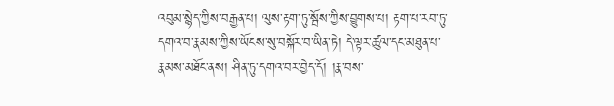འབུམ་སྙེད་ཀྱིས་བརྒྱན་པ། ལུས་རྟག་ཏུ་སྦོས་ཀྱིས་བྱུགས་པ། རྟག་པ་རབ་ཏུ་དགའ་བ་རྣམས་ཀྱིས་ཡོངས་སུ་བསྐོར་བ་ཡིན་ཏེ། དེ་ལྟར་ཚུལ་དང་མཐུན་པ་རྣམས་མཐོང་ནས། ཤིན་ཏུ་དགའ་བར་བྱེད་དོ། །རྣ་བས་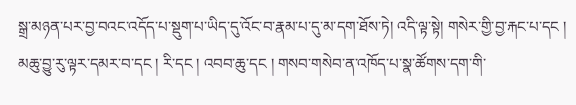སྒྲ་མཉན་པར་བྱ་བའང་འདོད་པ་སྡུག་པ་ཡིད་དུ་འོང་བ་རྣམ་པ་དུ་མ་དག་ཐོས་ཏེ། འདི་ལྟ་སྟེ། གསེར་གྱི་བྱ་རྐང་པ་དང ། མཆུ་བྱུ་རུ་ལྟར་དམར་བ་དང ། རི་དང ། འབབ་ཆུ་དང ། གསབ་གསེབ་ན་འཁོད་པ་སྣ་ཚོགས་དག་གི་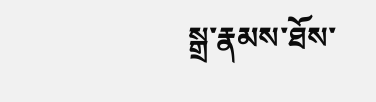སྒྲ་རྣམས་ཐོས་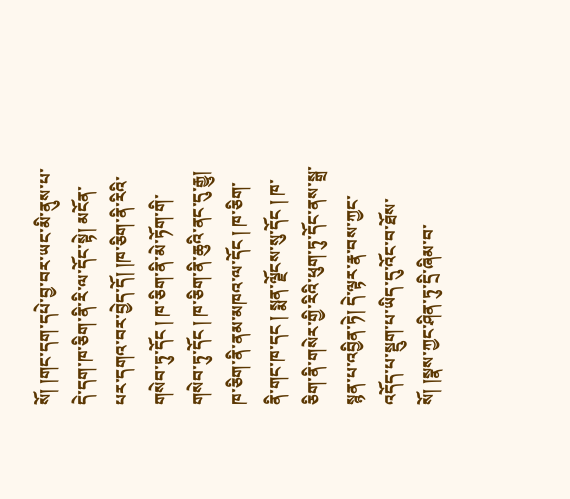སོ། །གང་དག་དཔེ་བྱ་བར་ཡང་མི་ནུས་པ་དེ་དག་ཁ་ཅིག་ནི་རི་ལ་དོང་སྟེ། མངོན་པར་དགའ་བར་བྱེད་དོ། །ཁ་ཅིག་ནི་རིའི་གསེབ་ཏུ་དོང ། ཁ་ཅིག་ནི་མེ་ཏོག་གི་གསེབ་ཏུ་དོང ། ཁ་ཅིག་ནི་ཆུའི་ནང་དུ་རྒྱུ། ཁ་ཅིག་ནི་ནམ་མཁའ་ལ་དོང ། ཁ་ཅིག་ནི་གང་ཁ་དང ། སྨན་ལྗོངས་སུ་དོང ། ཁ་ཅིག་ནི་གསེར་གྱི་རིའི་ཕུག་ཏུ་དོང་ནས་སྒྲ་སྙན་པ་འབྱིན་ཏེ། དེ་ལྟར་རྣ་བས་ཀྱང་འདོད་པ་སྡུག་པ་ཡིད་དུ་འོང་བ་ཐོས་སོ། །སྣས་ཀྱང་ཤིན་ཏུ་དྲི་ཞིམ་བ་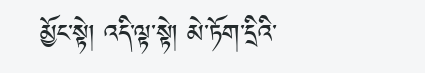མྱོང་སྟེ། འདི་ལྟ་སྟེ། མེ་ཏོག་དྲིའི་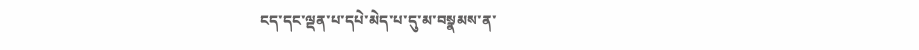ངད་དང་ལྡན་པ་དཔེ་མེད་པ་དུ་མ་བསྣམས་ན་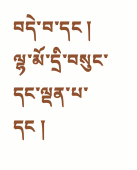བདེ་བ་དང ། ལྷ་མོ་དྲི་བསུང་དང་ལྡན་པ་དང །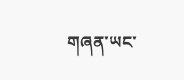གཞན་ཡང་